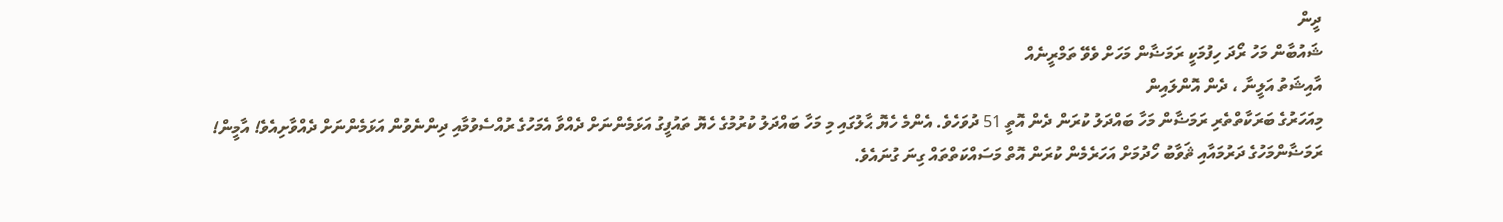ދީން
ޝައުބާން މަހު ރޯދަ ހިފުމަކީ ރަމަޟާން މަހަށް ވެވޭ ތަމްރީނެއް
އާއިޝަތު އަލީނާ ، ދެން އޮންލައިން
މިއަހަރުގެ ބަރަކާތްތެރި ރަމަޟާން މަހާ ބައްދަލު ކުރަން ދެން އޮތީ 51 ދުވަހެވެ. އެންމެ ހެޔޮ ޙާލުގައި މި މަހާ ބައްދަލު ކުރުމުގެ ހެޔޮ ތައުފީގު އަޅަމެންނަށް ދެއްވާ އެމަހުގެ ރުއްސެވުމާއި ދިންނެވުން އަޅަމެންނަށް ދެއްވާށިއެވެ! އާމީން!
ރަމަޟާންމަހުގެ ދަރުމައާއި ޘަވާބު ހޯދުމަށް އަހަރެމެން ކުރަން އޮތް މަސައްކަތްތައް ގިނަ ގުނައެވެ.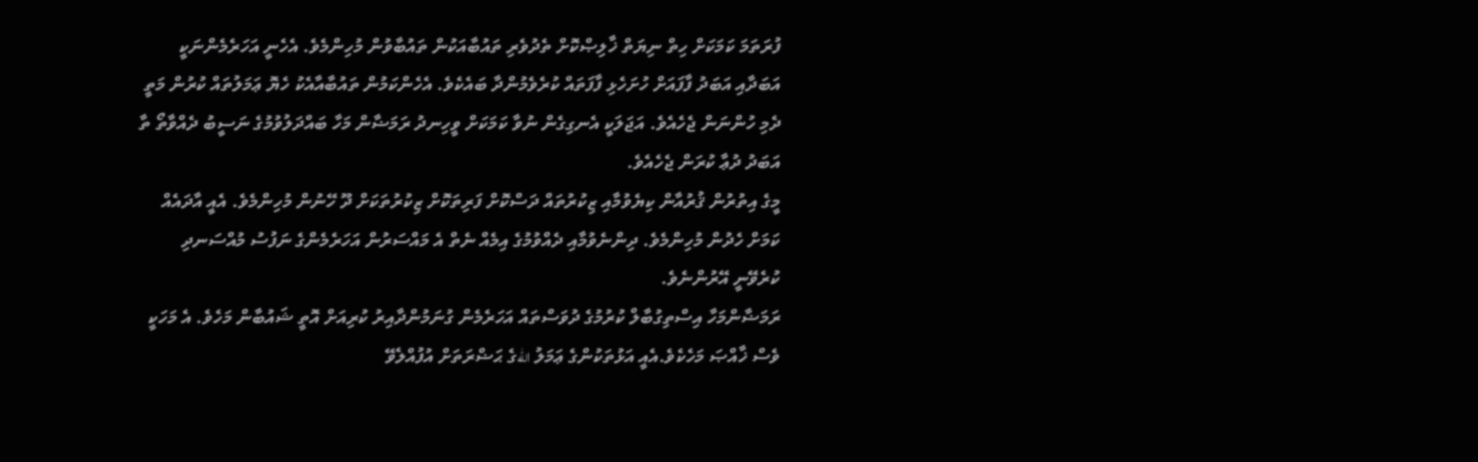ފުރަތަމަ ކަމަކަށް ހިތް ނިޔަތް ޚާލިޞްކޮށް ތެދުވެރި ތައުބާއަކުން ތައުބާވުން މުހިންމެވެ. އެހެނީ އަހަރެމެންނަކީ އަބަދާއި އަބަދު ފާފައަށް ހުށަހެޅި ފާފަތައް ކުރެވެމުންދާ ބައެކެވެ. އެހެންކަމުން ތައުބާއާއެކު ހެޔޮ ޢަމަލުތައް ކުރުން މަތީ ދެމި ހުންނަން ޖެހެއެވެ. އަޖަލަކީ އެނގިގެން ނުވާ ކަމަކަށް ވީހިނދު ރަމަޟާން މަހާ ބައްދަލުވުމުގެ ނަސީބު ދެއްވާތޯ ތާ އަބަދު ދުޢާ ކުރަން ޖެހެއެވެ.
މީގެ އިތުރުން ޤުރުއާން ކިޔެވުމާއި ޒިކުރުތައް ދަސްކޮށް ފަރިތަކޮށް ޒިކުރުތަކަށް ދޫ ހޭނުން މުހިންމެވެ. އެއީ އާދައެއް ކަމަށް ހެދުން މުހިންމެވެ. ދިންނެވުމާއި ދެއްވުމުގެ އިމެއް ނެތް އެ މައްސަރުން އަހަރެމެންގެ ނަފުސު މުއްސަނދި ކުރެވޭނީ އޭރުންނެވެ.
ރަމަޟާންމަހާ އިސްތިގުބާލް ކުރުމުގެ ދުވަސްތައް އަހަރެމެން ގުނަމުންދާއިރު ކުރިއަށް އޮތީ ޝައުބާން މަހެވެ. އެ މަހަކީ ވެސް ޚާއްޞަ މަހެކެވެ.އެއީ އަޅުތަކުންގެ ޢަމަލު اللهގެ ޙަޟްރަތަށް އުފުއްލެވޭ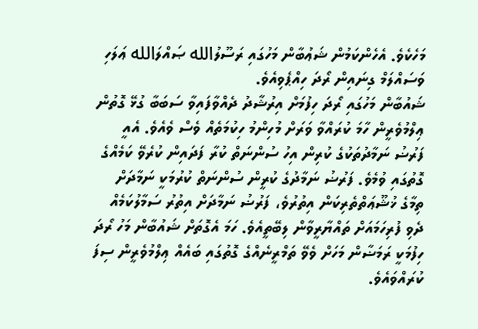މަހެކެވެ. އެހެންކަމުން ޝަޢުބާން މަހުގައި ރަސޫލުالله ޞައްލަالله ޢަލަހި ވަސައްލަމް ގިނައިން ރޯދަ ހިއްޕެވިއެވެ.
ޝައުބާން މަހުގައި ރޯދަ ހިފުމަށް އިރުޝާދު ދެއްވާފައިވާ ސަބަބާ ގުޅޭ ގޮތުން ޢިލްމުވެރީން ހާމަ ކުރައްވާ ވަރަށް މުހިންމު ހިކުމަތެއް ވެސް ވެއެވެ. އެއީ ފަރުޟު ނަމާދުތަކުގެ ކުރިން އިހު ސުންނަތް ކުރާ ފަދައިން ކުރެވޭ ކަމެއްގެ ގޮތުގައި ވުމެވެ. ފަރުޟު ނަމާދުގެ ކުރީން ސުންނަތް ކުރުމަކީ ނަމާދަށް ތިމާގެ ޚުޝޫޢަތްތެރިކަން އިތުރުވެ، ފަރުޟު ނަމާދަށް އިތުރު ސަމާލުކަމެއް ދެވި ފުރިހަމައަށް ތައްޔާރީވާން ލިބޭތީއެވެ. ހަމަ އެގޮތަށް ޝައުބާން މަހު ރޯދަ ހިފުމަކީ ރަމަޟާން މަހަށް ވެވޭ ތަމްރީނެއްގެ ގޮތުގައި ބައެއް ޢިލްމުވެރީން ސިފަ ކުރައްވައެވެ.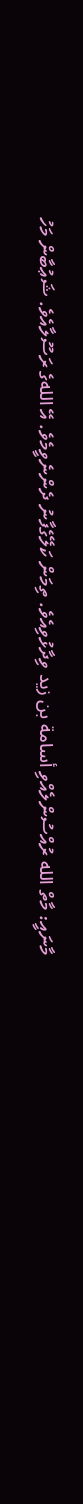މާނައީ: މާތް الله ރުއްސުންލެއްވި أسامة بن زيد ވިދާޅުވިއެވެ. ތިމަން ކަލޭގެފާނު ދެންނެވީމެވެ. އޭ اللهގެ ރަސޫލާއެވެ. ޝަޢުބާން މަހު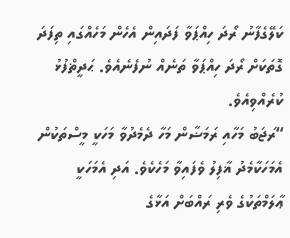ކަލޭގެފާނު ރޯދަ ހިއްޕަވާ ފަދައިން އެހެން މަހެއްގައި ތިފަދަ ގޮތަކަށް ރޯދަ ހިއްޕަވާ ތަނެއް ނުފެނެއެވެ. ޙަދީޡްފުޅު ކުރެއްވިއެވެ.
“ރަޖަބު މަހާއި ރަމަޟާން މަހާ ދެމެދުވާ މަހަކީ މީސްތަކުން އެމަހަކާމެދު ޣާފިލު ވެފައިވާ މަހެކެވެ. އަދި އެމަހަކީ ޢާލަމްތަކުގެ ވެރި ރައްބަށް އަޅާގެ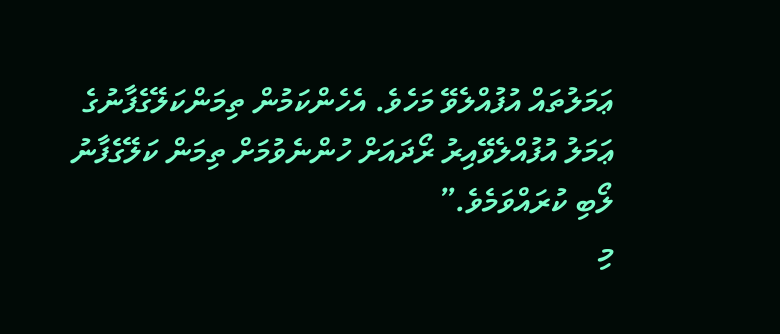ޢަމަލުތައް އުފުއްލެވޭ މަހެވެ. އެހެންކަމުން ތިމަންކަލޭގެފާނުގެ ޢަމަލު އުފުއްލެވޭއިރު ރޯދައަށް ހުންނެވުމަށް ތިމަން ކަލޭގެފާނު ލޯބި ކުރައްވަމެވެ.”
މި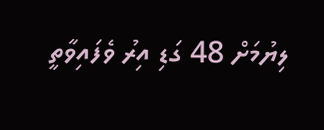ލިޔުމަށް 48 ގަޑި އިރު ވެފައިވާތީ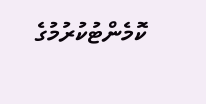ކޮމެންޓުކުރުމުގެ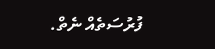ފުރުސަތެއް ނެތް.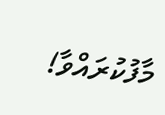މާފުކުރައްވާ!